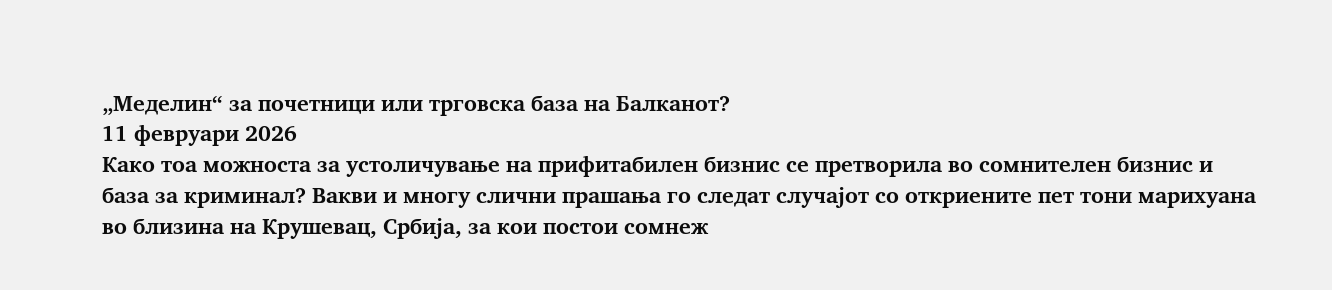„Меделин“ за почетници или трговска база на Балканот?
11 февруари 2026
Како тоа можноста за устоличување на прифитабилен бизнис се претворила во сомнителен бизнис и база за криминал? Вакви и многу слични прашања го следат случајот со откриените пет тони марихуана во близина на Крушевац, Србија, за кои постои сомнеж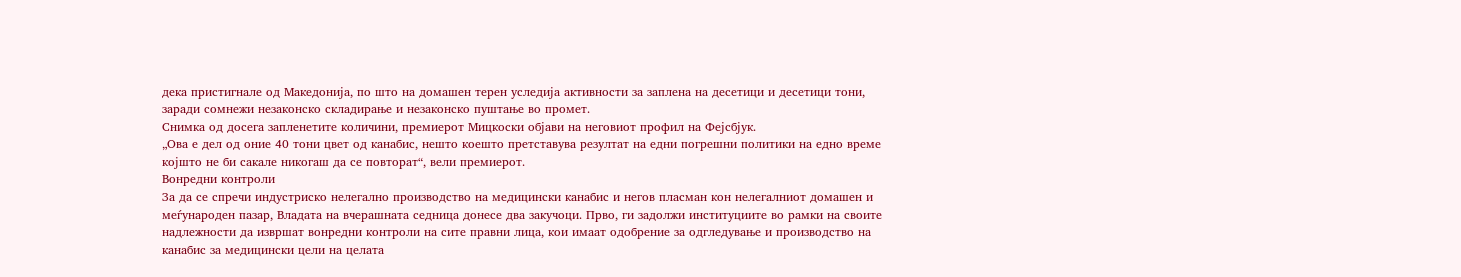дека пристигнале од Македонија, по што на домашен терен уследија активности за заплена на десетици и десетици тони, заради сомнежи незаконско складирање и незаконско пуштање во промет.
Снимка од досега запленетите количини, премиерот Мицкоски објави на неговиот профил на Фејсбјук.
„Ова е дел од оние 40 тони цвет од канабис, нешто коешто претставува резултат на едни погрешни политики на едно време којшто не би сакале никогаш да се повторат“, вели премиерот.
Вонредни контроли
За да се спречи индустриско нелегално производство на медицински канабис и негов пласман кон нелегалниот домашен и меѓународен пазар, Владата на вчерашната седница донесе два закучоци. Прво, ги задолжи институциите во рамки на своите надлежности да извршат вонредни контроли на сите правни лица, кои имаат одобрение за одгледување и производство на канабис за медицински цели на целата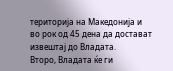територија на Македонија и во рок од 45 дена да достават извештај до Владата.
Второ, Владата ќе ги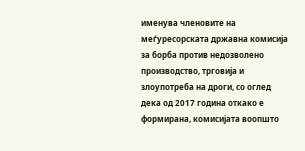именува членовите на меѓуресорската државна комисија за борба против недозволено производство, трговија и злоупотреба на дроги, со оглед дека од 2017 година откако е формирана, комисијата воопшто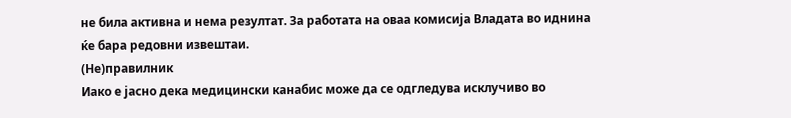не била активна и нема резултат. За работата на оваа комисија Владата во иднина ќе бара редовни извештаи.
(Не)правилник
Иако е јасно дека медицински канабис може да се одгледува исклучиво во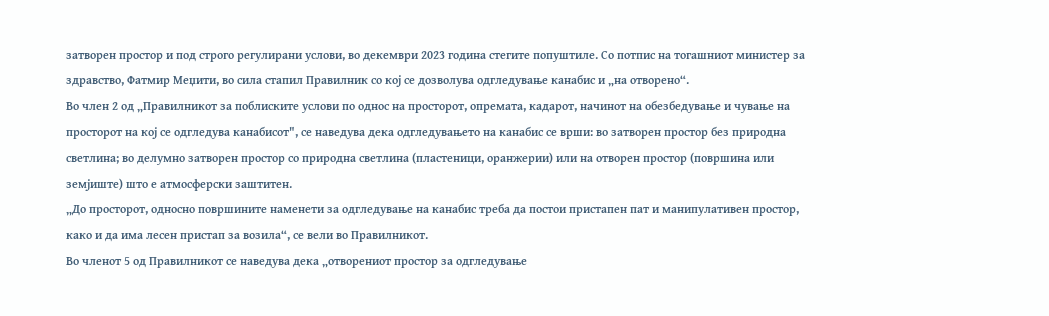затворен простор и под строго регулирани услови, во декември 2023 година стегите попуштиле. Со потпис на тогашниот министер за здравство, Фатмир Меџити, во сила стапил Правилник со кој се дозволува одгледување канабис и „на отворено“.
Во член 2 од „Правилникот за поблиските услови по однос на просторот, опремата, кадарот, начинот на обезбедување и чување на просторот на кој се одгледува канабисот", се наведува дека одгледувањето на канабис се врши: во затворен простор без природна светлина; во делумно затворен простор со природна светлина (пластеници, оранжерии) или на отворен простор (површина или земјиште) што е атмосферски заштитен.
„До просторот, односно површините наменети за одгледување на канабис треба да постои пристапен пат и манипулативен простор, како и да има лесен пристап за возила“, се вели во Правилникот.
Во членот 5 од Правилникот се наведува дека „отворениот простор за одгледување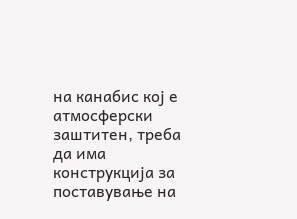на канабис кој е атмосферски заштитен, треба да има конструкција за поставување на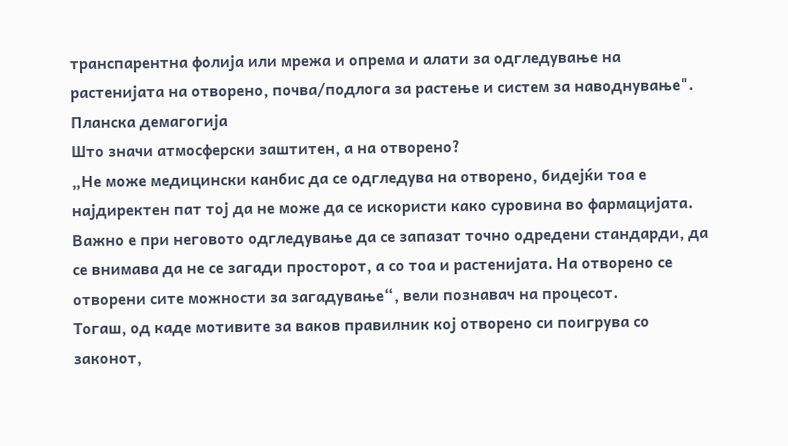транспарентна фолија или мрежа и опрема и алати за одгледување на растенијата на отворено, почва/подлога за растење и систем за наводнување".
Планска демагогија
Што значи атмосферски заштитен, а на отворено?
„Не може медицински канбис да се одгледува на отворено, бидејќи тоа е најдиректен пат тој да не може да се искористи како суровина во фармацијата. Важно е при неговото одгледување да се запазат точно одредени стандарди, да се внимава да не се загади просторот, а со тоа и растенијата. На отворено се отворени сите можности за загадување“, вели познавач на процесот.
Тогаш, од каде мотивите за ваков правилник кој отворено си поигрува со законот,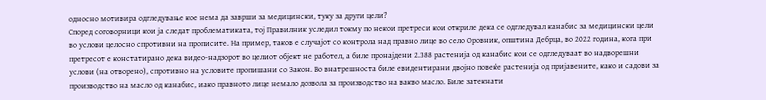односно мотивира одгледување кое нема да заврши за медицински, туку за други цели?
Според соговорници кои ја следат проблематиката, тој Правилник уследил токму по некои претреси кои откриле дека се одгледувал канабис за медицински цели во услови целосно спротивни на прописите. На пример, таков е случајот со контрола над правно лице во село Оровник, општина Дебрца, во 2022 година, кога при претресот е констатирано дека видео-надзорот во целиот објект не работел, а биле пронајдени 2.388 растенија од канабис кои се одгледуваат во надворешни услови (на отворено), спротивно на условите пропишани со Закон. Во внатрешноста биле евидентирани двојно повеќе растенија од пријавените, како и садови за производство на масло од канабис, иако правното лице немало дозвола за производство на вакво масло. Биле затекнати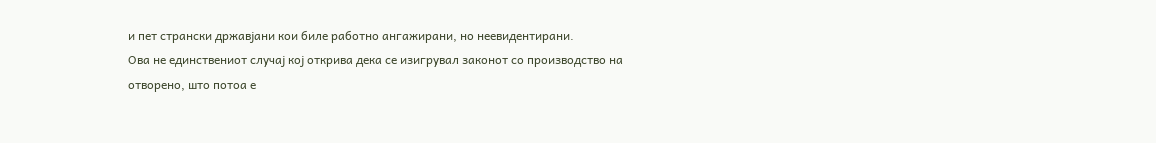и пет странски државјани кои биле работно ангажирани, но неевидентирани.
Ова не единствениот случај кој открива дека се изигрувал законот со производство на отворено, што потоа е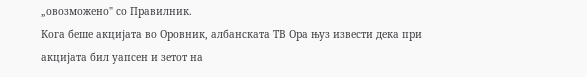„овозможено" со Правилник.
Кога беше акцијата во Оровник, албанската ТВ Ора њуз извести дека при акцијата бил уапсен и зетот на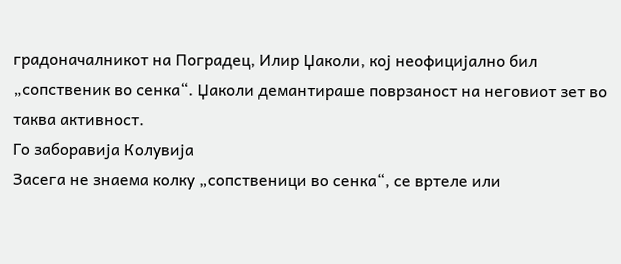градоначалникот на Поградец, Илир Џаколи, кој неофицијално бил „сопственик во сенка“. Џаколи демантираше поврзаност на неговиот зет во таква активност.
Го заборавија Колувија
Засега не знаема колку „сопственици во сенка“, се вртеле или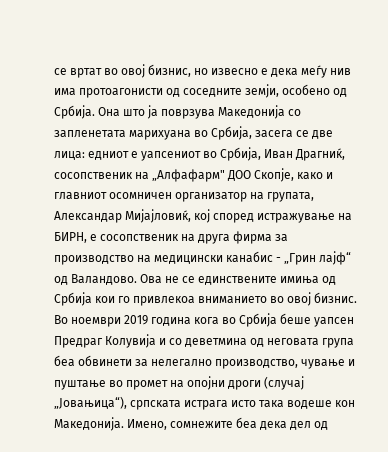се вртат во овој бизнис, но извесно е дека меѓу нив има протоагонисти од соседните земји, особено од Србија. Она што ја поврзува Македонија со запленетата марихуана во Србија, засега се две лица: едниот е уапсениот во Србија, Иван Драгниќ, сосопственик на „Алфафарм" ДОО Скопје, како и главниот осомничен организатор на групата, Александар Мијајловиќ, кој според истражување на БИРН, е сосопственик на друга фирма за производство на медицински канабис - „Грин лајф“ од Валандово. Ова не се единствените имиња од Србија кои го привлекоа вниманието во овој бизнис.
Во ноември 2019 година кога во Србија беше уапсен Предраг Колувија и со деветмина од неговата група беа обвинети за нелегално производство, чување и пуштање во промет на опојни дроги (случај „Јовањица“), српската истрага исто така водеше кон Македонија. Имено, сомнежите беа дека дел од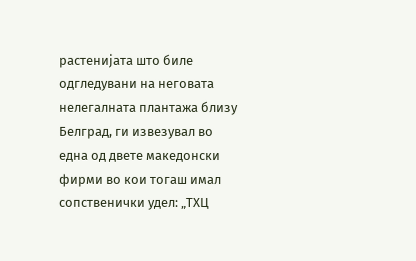растенијата што биле одгледувани на неговата нелегалната плантажа близу Белград, ги извезувал во една од двете македонски фирми во кои тогаш имал сопственички удел: „ТХЦ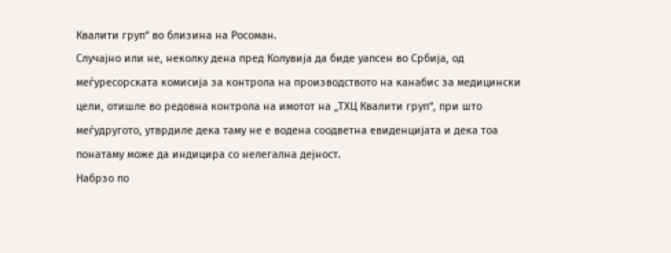Квалити груп“ во близина на Росоман.
Случајно или не, неколку дена пред Колувија да биде уапсен во Србија, од меѓуресорската комисија за контрола на производството на канабис за медицински цели, отишле во редовна контрола на имотот на „ТХЦ Квалити груп“, при што меѓудругото, утврдиле дека таму не е водена соодветна евиденцијата и дека тоа понатаму може да индицира со нелегална дејност.
Набрзо по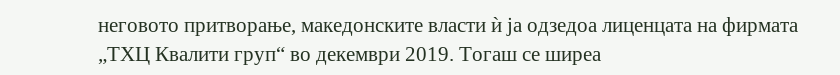неговото притворање, македонските власти ѝ ја одзедоа лиценцата на фирмата „ТХЦ Квалити груп“ во декември 2019. Тогаш се ширеа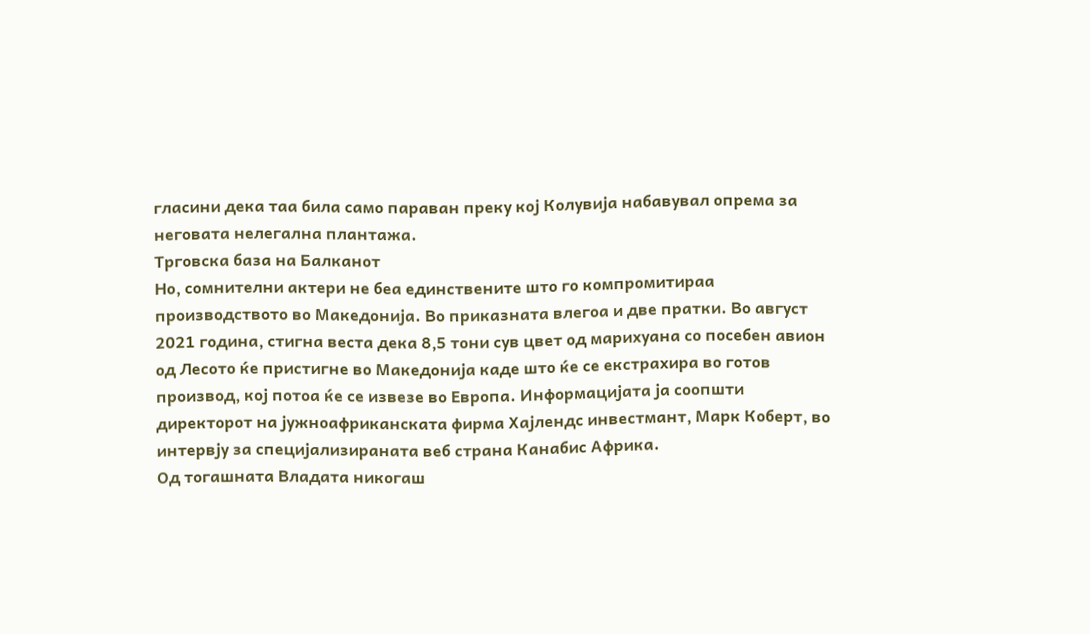гласини дека таа била само параван преку кој Колувија набавувал опрема за неговата нелегална плантажа.
Трговска база на Балканот
Но, сомнителни актери не беа единствените што го компромитираа производството во Македонија. Во приказната влегоа и две пратки. Во август 2021 година, стигна веста дека 8,5 тони сув цвет од марихуана со посебен авион од Лесото ќе пристигне во Македонија каде што ќе се екстрахира во готов производ, кој потоа ќе се извезе во Европа. Информацијата ја соопшти директорот на јужноафриканската фирма Хајлендс инвестмант, Марк Коберт, во интервју за специјализираната веб страна Канабис Африка.
Од тогашната Владата никогаш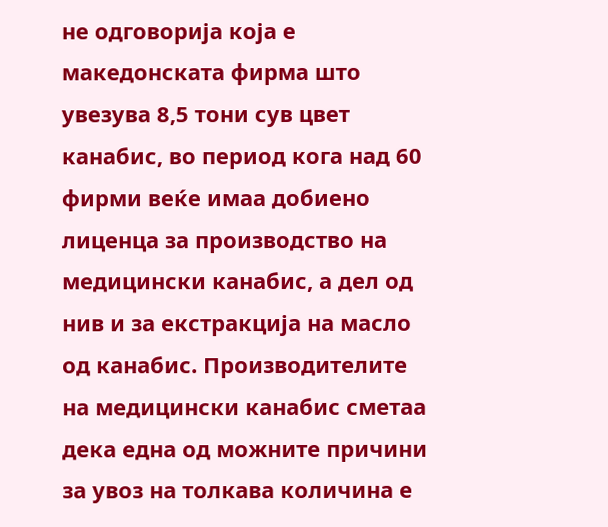не одговорија која е македонската фирма што увезува 8,5 тони сув цвет канабис, во период кога над 60 фирми веќе имаа добиено лиценца за производство на медицински канабис, а дел од нив и за екстракција на масло од канабис. Производителите на медицински канабис сметаа дека една од можните причини за увоз на толкава количина е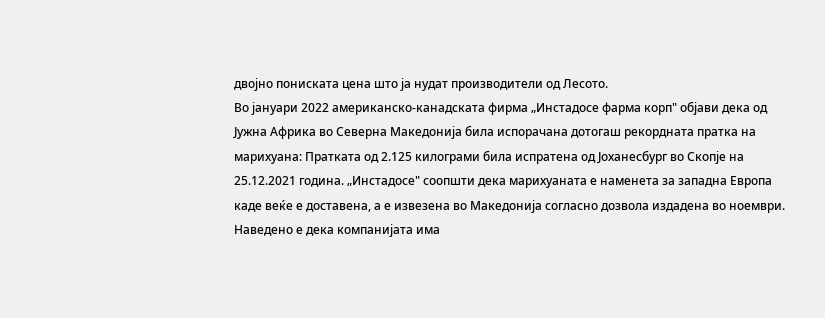двојно пониската цена што ја нудат производители од Лесото.
Во јануари 2022 американско-канадската фирма „Инстадосе фарма корп" објави дека од Јужна Африка во Северна Македонија била испорачана дотогаш рекордната пратка на марихуана: Пратката од 2.125 килограми била испратена од Јоханесбург во Скопје на 25.12.2021 година. „Инстадосе" соопшти дека марихуаната е наменета за западна Европа каде веќе е доставена, а е извезена во Македонија согласно дозвола издадена во ноември. Наведено е дека компанијата има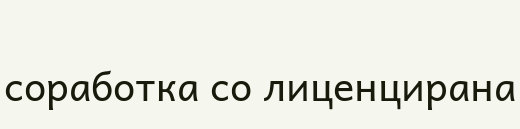соработка со лиценцирана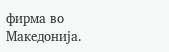фирма во Македонија.